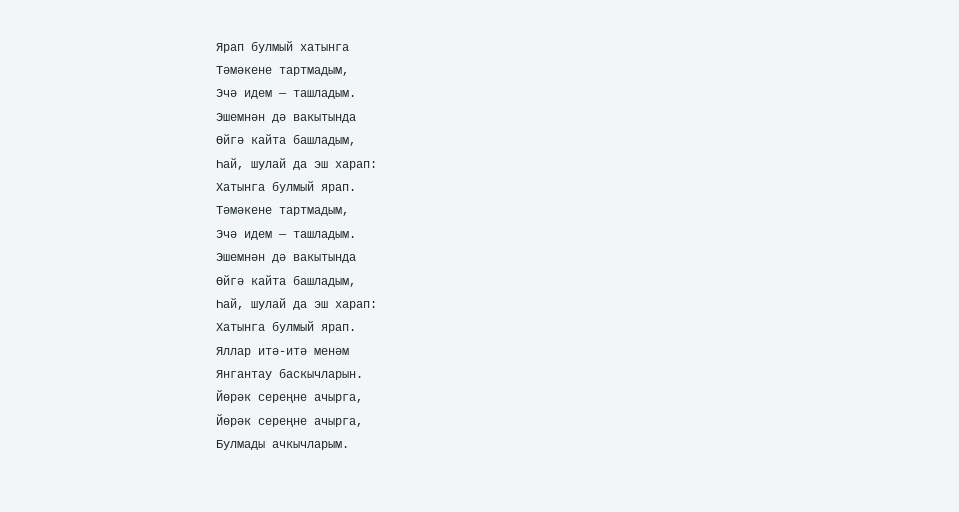Ярап булмый хатынга
Тәмәкене тартмадым,
Эчә идем — ташладым.
Эшемнән дә вакытында
Өйгә кайта башладым,
Һай, шулай да эш харап:
Хатынга булмый ярап.
Тәмәкене тартмадым,
Эчә идем — ташладым.
Эшемнән дә вакытында
Өйгә кайта башладым,
Һай, шулай да эш харап:
Хатынга булмый ярап.
Яллар итә-итә менәм
Янгантау баскычларын.
Йөрәк сереңне ачырга,
Йөрәк сереңне ачырга,
Булмады ачкычларым.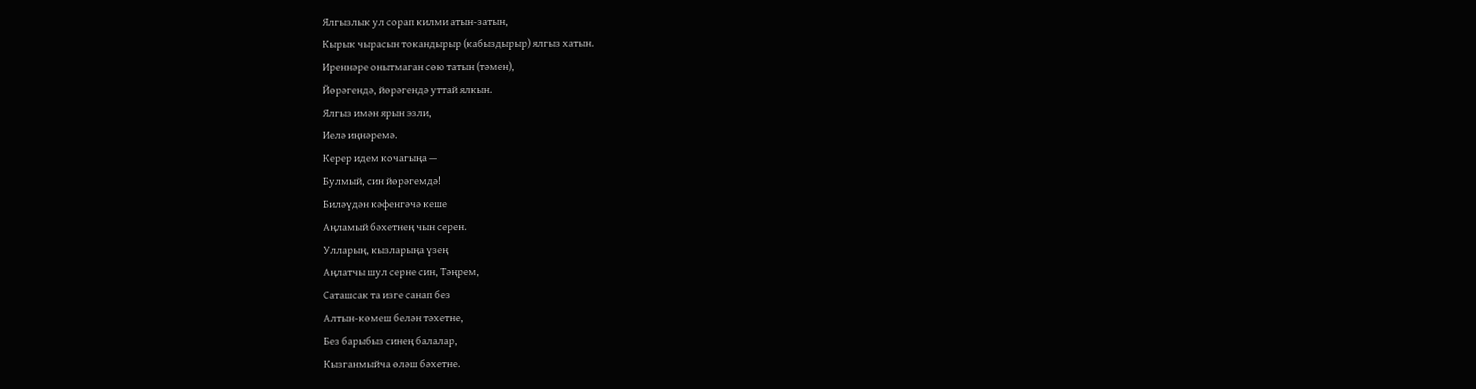Ялгызлык ул сорап килми атын-затын,
Кырык чырасын токандырыр (кабыздырыр) ялгыз хатын.
Иреннәре онытмаган сөю татын (тәмен),
Йөрәгендә, йөрәгендә уттай ялкын.
Ялгыз имән ярын эзли,
Иелә иңнәремә.
Керер идем кочагыңа —
Булмый, син йөрәгемдә!
Биләүдән кәфенгәчә кеше
Аңламый бәхетнең чын серен.
Улларың, кызларыңа үзең
Аңлатчы шул серне син, Тәңрем,
Саташсак та изге санап без
Алтын-көмеш белән тәхетне,
Без барыбыз синең балалар,
Кызганмыйча өләш бәхетне.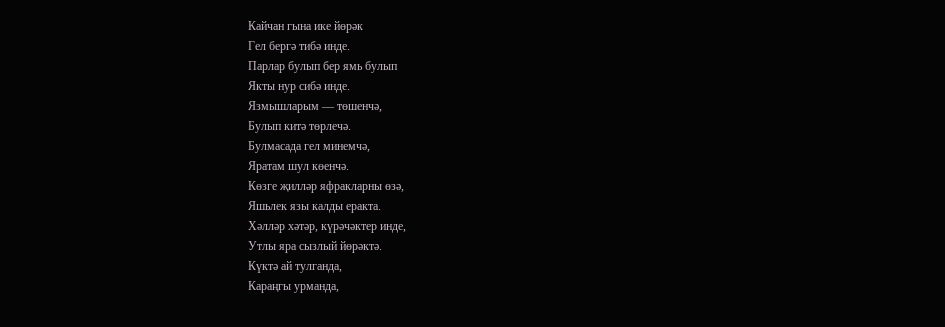Кайчан гына ике йөрәк
Гел бергә тибә инде.
Парлар булып бер ямь булып
Якты нур сибә инде.
Язмышларым — төшенчә,
Булып китә төрлечә.
Булмасада гел минемчә,
Яратам шул көенчә.
Көзге җилләр яфракларны өзә,
Яшьлек язы калды еракта.
Хәлләр хәтәр, күрәчәктер инде,
Утлы яра сызлый йөрәктә.
Күктә ай тулганда,
Караңгы урманда,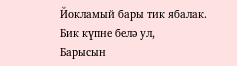Йокламый бары тик ябалак.
Бик күпне белә ул,
Барысын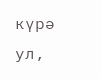күрә ул,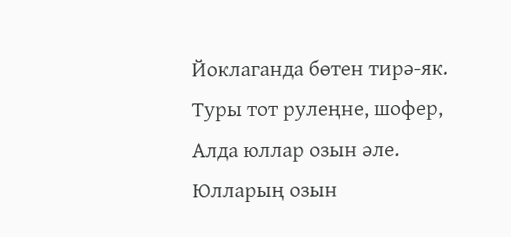Йоклаганда бөтен тирә-як.
Туры тот рулеңне, шофер,
Алда юллар озын әле.
Юлларың озын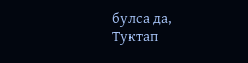булса да,
Туктап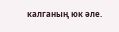калганың юк әле.